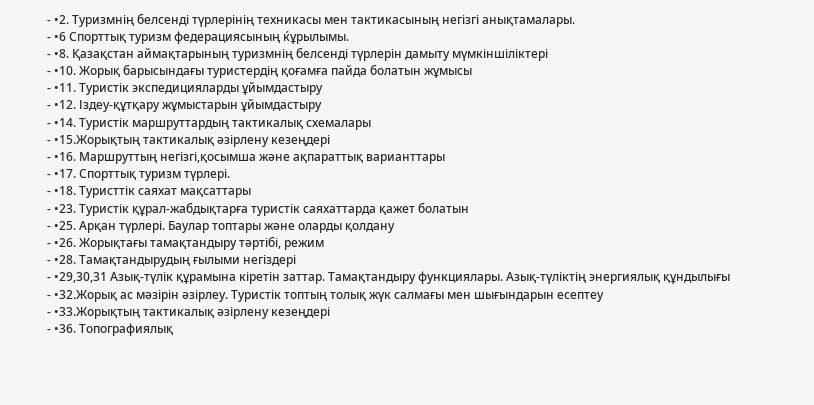- •2. Туризмнің белсенді түрлерінің техникасы мен тактикасының негізгі анықтамалары.
- •6 Спорттық туризм федерациясының ќұрылымы.
- •8. Қазақстан аймақтарының туризмнің белсенді түрлерін дамыту мүмкіншіліктері
- •10. Жорық барысындағы туристердің қоғамға пайда болатын жұмысы
- •11. Туристік экспедицияларды ұйымдастыру
- •12. Іздеу-құтқару жұмыстарын ұйымдастыру
- •14. Туристік маршруттардың тактикалық схемалары
- •15.Жорықтың тактикалық әзірлену кезеңдері
- •16. Маршруттың негізгі,қосымша және ақпараттық варианттары
- •17. Спорттық туризм түрлері.
- •18. Туристтік саяхат мақсаттары
- •23. Туристік құрал-жабдықтарға туристік саяхаттарда қажет болатын
- •25. Арқан түрлері. Баулар топтары және оларды қолдану
- •26. Жорықтағы тамақтандыру тәртібі, режим
- •28. Тамақтандырудың ғылыми негіздері
- •29,30,31 Азық-түлік құрамына кіретін заттар. Тамақтандыру функциялары. Азық-түліктің энергиялық құндылығы
- •32.Жорық ас мәзірін әзірлеу. Туристік топтың толық жүк салмағы мен шығындарын есептеу
- •33.Жорықтың тактикалық әзірлену кезеңдері
- •36. Топографиялық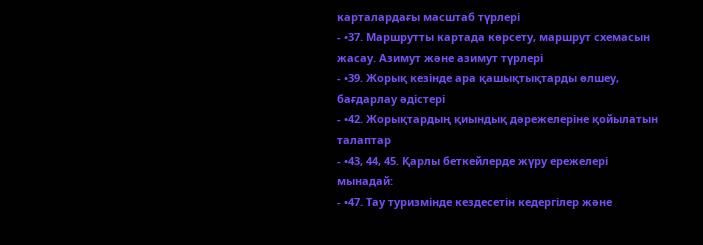карталардағы масштаб түрлері
- •37. Маршрутты картада көрсету, маршрут схемасын жасау. Азимут және азимут түрлері
- •39. Жорық кезінде ара қашықтықтарды өлшеу, бағдарлау әдістері
- •42. Жорықтардың қиындық дәрежелеріне қойылатын талаптар
- •43, 44, 45. Қарлы беткейлерде жүру ережелері мынадай:
- •47. Тау туризмінде кездесетін кедергілер және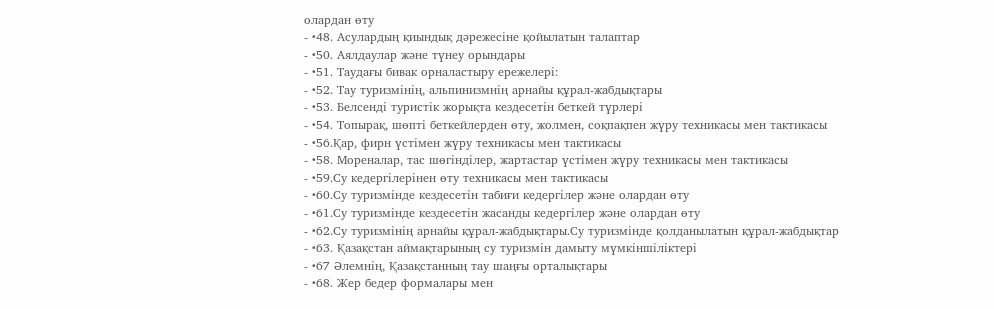олардан өту
- •48. Асулардың қиындық дәрежесіне қойылатын талаптар
- •50. Аялдаулар және түнеу орындары
- •51. Таудағы бивак орналастыру ережелері:
- •52. Тау туризмінің, альпинизмнің арнайы құрал-жабдықтары
- •53. Белсенді туристік жорықта кездесетін беткей түрлері
- •54. Топырақ, шөпті беткейлерден өту, жолмен, соқпақпен жүру техникасы мен тактикасы
- •56.Қар, фирн үстімен жүру техникасы мен тактикасы
- •58. Мореналар, тас шөгінділер, жартастар үстімен жүру техникасы мен тактикасы
- •59.Су кедергілерінен өту техникасы мен тактикасы
- •60.Су туризмінде кездесетін табиғи кедергілер және олардан өту
- •61.Су туризмінде кездесетін жасанды кедергілер және олардан өту
- •62.Су туризмінің арнайы құрал-жабдықтары.Су туризмінде қолданылатын құрал-жабдықтар
- •63. Қазақстан аймақтарының су туризмін дамыту мүмкіншіліктері
- •67 Әлемнің, Қазақстанның тау шаңғы орталықтары
- •68. Жер бедер формалары мен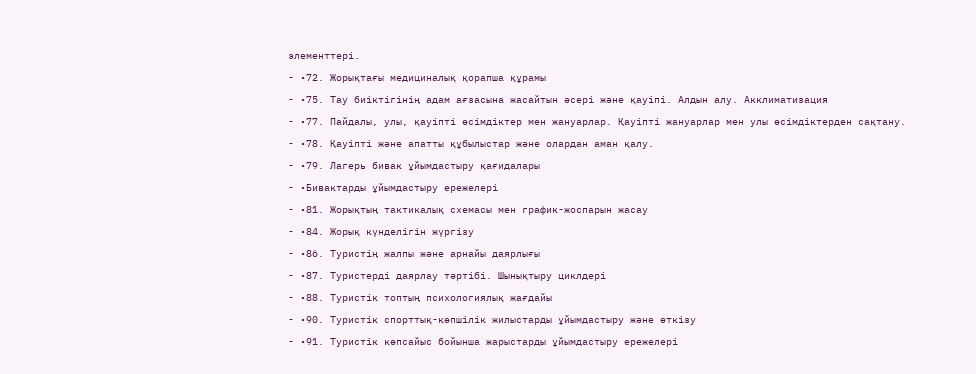элементтері.
- •72. Жорықтағы медициналық қорапша құрамы
- •75. Тау биіктігінің адам ағзасына жасайтын әсері және қауіпі. Алдын алу. Акклиматизация
- •77. Пайдалы, улы, қауіпті өсімдіктер мен жануарлар. Қауіпті жануарлар мен улы өсімдіктерден сақтану.
- •78. Қауіпті және апатты құбылыстар және олардан аман қалу.
- •79. Лагерь бивак ұйымдастыру қағидалары
- •Бивактарды ұйымдастыру ережелері
- •81. Жорықтың тактикалық схемасы мен график-жоспарын жасау
- •84. Жорық күнделігін жүргізу
- •86. Туристің жалпы және арнайы даярлығы
- •87. Туристерді даярлау тәртібі. Шынықтыру циклдері
- •88. Туристік топтың психологиялық жағдайы
- •90. Туристік спорттық-көпшілік жилыстарды ұйымдастыру және өткізу
- •91. Туристік көпсайыс бойынша жарыстарды ұйымдастыру ережелері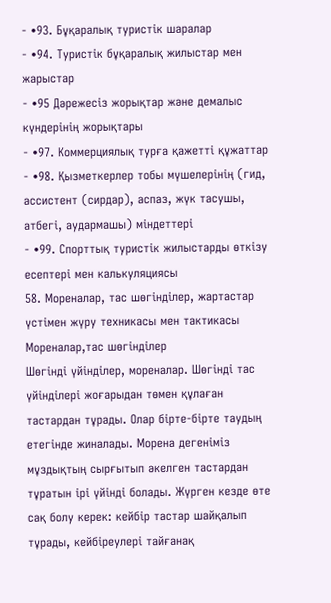- •93. Бұқаралық туристік шаралар
- •94. Туристік бұқаралық жилыстар мен жарыстар
- •95 Дәрежесіз жорықтар және демалыс күндерінің жорықтары
- •97. Коммерциялық турға қажетті құжаттар
- •98. Қызметкерлер тобы мүшелерінің (гид, ассистент (сирдар), аспаз, жүк тасушы, атбегі, аудармашы) міндеттері
- •99. Спорттық туристік жилыстарды өткізу есептері мен калькуляциясы
58. Мореналар, тас шөгінділер, жартастар үстімен жүру техникасы мен тактикасы
Мореналар,тас шөгінділер
Шөгінді үйінділер, мореналар. Шөгінді тас үйінділері жоғарыдан төмен құлаған тастардан тұрады. Олар бірте-бірте таудың етегінде жиналады. Морена дегеніміз мұздықтың сырғытып әкелген тастардан тұратын ірі үйінді болады. Жүрген кезде өте сақ болу керек: кейбір тастар шайқалып тұрады, кейбіреулері тайғанақ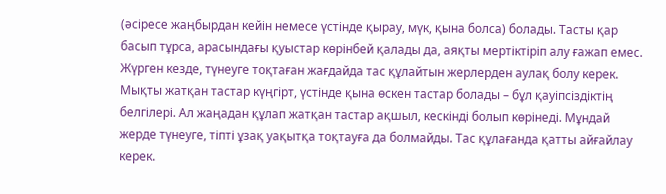(әсіресе жаңбырдан кейін немесе үстінде қырау, мүк, қына болса) болады. Тасты қар басып тұрса, арасындағы қуыстар көрінбей қалады да, аяқты мертіктіріп алу ғажап емес.
Жүрген кезде, түнеуге тоқтаған жағдайда тас құлайтын жерлерден аулақ болу керек. Мықты жатқан тастар күңгірт, үстінде қына өскен тастар болады – бұл қауіпсіздіктің белгілері. Ал жаңадан құлап жатқан тастар ақшыл, кескінді болып көрінеді. Мұндай жерде түнеуге, тіпті ұзақ уақытқа тоқтауға да болмайды. Тас құлағанда қатты айғайлау керек.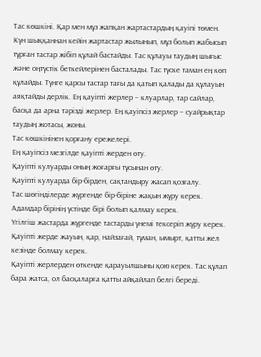Тас көшкіні. Қар мен мұз жапқан жартастардың қауіпі төмен. Күн шыққаннан кейін жартастар жылынып, мұз болып жабысып тұрған тастар жібіп құлай бастайды. Тас құлауы таудың шығыс және оңтүстік беткейлерінен басталады. Тас түске таман ең көп құлайды. Түнге қарсы тастар тағы да қатып қалады да құлауын аяқтайды дерлік. Ең қауіпті жерлер – клуарлар, тар сайлар, басқа да арна тәрізді жерлер. Ең қауіпсіз жерлер – суайрықтар таудың жотасы, жоны.
Тас көшкінінен қорғану ережелері.
Ең қауіпсіз мезгілде қауіпті жерден өту.
Қауіпті кулуарды оның жоғарғы тұсынан өту.
Қауіпті кулуарда бір-бірден, сақтандыру жасап қозғалу.
Тас шөгінділерде жүргенде бір-біріне жақын жүру керек.
Адамдар бірінің үстінде бірі болып қалмау керек.
Үгілгіш жастарда жүргенде тастарды үнемі тексеріп жүру керек.
Қауіпті жерде жауын, қар, найзағай, тұман, ымырт, қатты жел кезінде болмау керек.
Қауіпті жерлерден өткенде қарауылшыны қою керек. Тас құлап бара жатса, ол басқаларға қатты айқайлап белгі береді.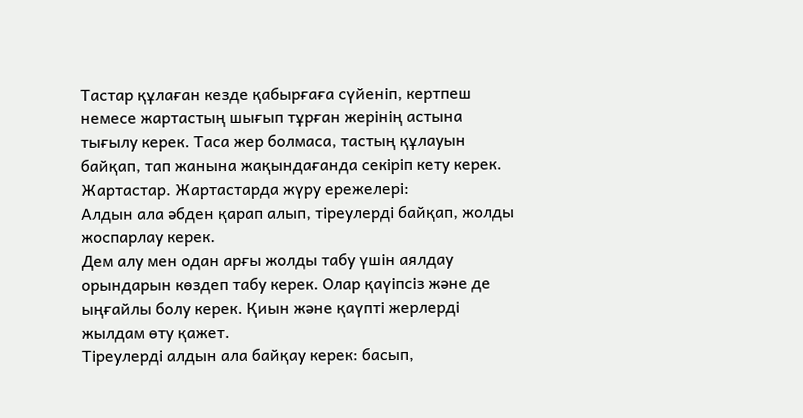Тастар құлаған кезде қабырғаға сүйеніп, кертпеш немесе жартастың шығып тұрған жерінің астына тығылу керек. Таса жер болмаса, тастың құлауын байқап, тап жанына жақындағанда секіріп кету керек.
Жартастар. Жартастарда жүру ережелері:
Алдын ала әбден қарап алып, тіреулерді байқап, жолды жоспарлау керек.
Дем алу мен одан арғы жолды табу үшін аялдау орындарын көздеп табу керек. Олар қаүіпсіз және де ыңғайлы болу керек. Қиын және қаүпті жерлерді жылдам өту қажет.
Тіреулерді алдын ала байқау керек: басып,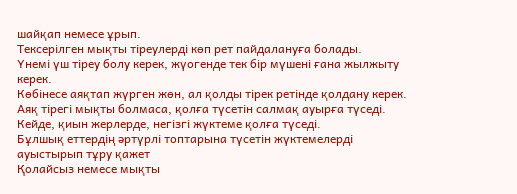шайқап немесе ұрып.
Тексерілген мықты тіреулерді көп рет пайдалануға болады.
Үнемі үш тіреу болу керек, жүогенде тек бір мүшені ғана жылжыту керек.
Көбінесе аяқтап жүрген жөн, ал қолды тірек ретінде қолдану керек. Аяқ тірегі мықты болмаса, қолға түсетін салмақ ауырға түседі. Кейде, қиын жерлерде, негізгі жүктеме қолға түседі.
Бұлшық еттердің әртүрлі топтарына түсетін жүктемелерді ауыстырып тұру қажет
Қолайсыз немесе мықты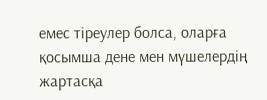емес тіреулер болса, оларға қосымша дене мен мүшелердің жартасқа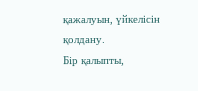қажалуын, үйкелісін қолдану.
Бір қалыпты,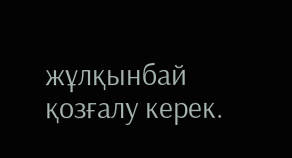жұлқынбай қозғалу керек.